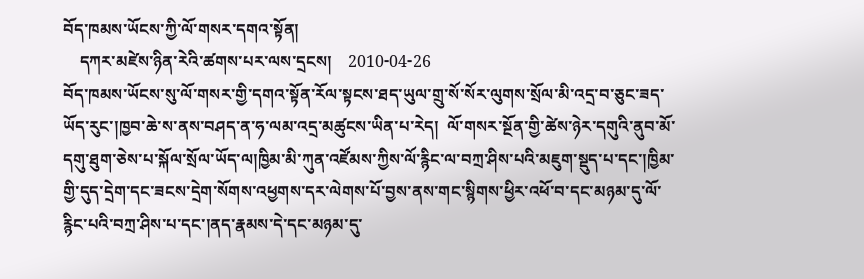བོད་ཁམས་ཡོངས་ཀྱི་ལོ་གསར་དགའ་སྟོན།
    དཀར་མཛེས་ཉིན་རེའི་ཚགས་པར་ལས་དྲངས།    2010-04-26
བོད་ཁམས་ཡོངས་སུ་ལོ་གསར་གྱི་དགའ་སྟོན་རོལ་སྟངས་ཐད་ཡུལ་གྲུ་སོ་སོར་ལུགས་སྲོལ་མི་འདྲ་བ་ཅུང་ཟད་ཡོད་རུང་།ཁྱབ་ཆེ་ས་ནས་བཤད་ན་ཧ་ལམ་འདྲ་མཚུངས་ཡིན་པ་རེད།  ལོ་གསར་སྔོན་གྱི་ཚེས་ཉེར་དགུའི་ནུབ་མོ་དགུ་ཐུག་ཅེས་པ་སྐོལ་སྲོལ་ཡོད་ལ།ཁྱིམ་མི་ཀུན་འཛོམས་ཀྱིས་ལོ་རྙིང་ལ་བཀྲ་ཤིས་པའི་མཇུག་སྡུད་པ་དང་།ཁྱིམ་གྱི་དུད་དྲེག་དང་ཟངས་དྲེག་སོགས་འཕྱགས་དར་ལེགས་པོ་བྱས་ནས་གང་སྙིགས་ཕྱིར་འཕོ་བ་དང་མཉམ་དུ་ལོ་རྙིང་པའི་བཀྲ་ཤིས་པ་དང་།ནད་རྣམས་དེ་དང་མཉམ་དུ་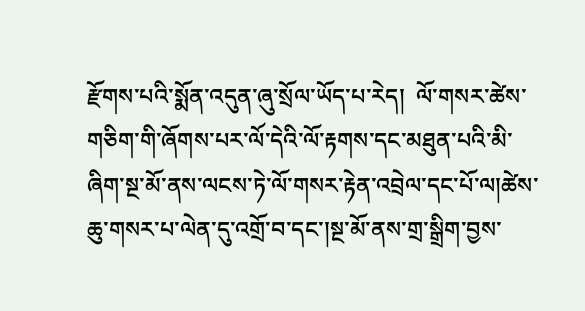རྫོགས་པའི་སྨོན་འདུན་ཞུ་སྲོལ་ཡོད་པ་རེད།  ལོ་གསར་ཚེས་གཅིག་གི་ཞོགས་པར་ལོ་དེའི་ལོ་རྟགས་དང་མཐུན་པའི་མི་ཞིག་སྔ་མོ་ནས་ལངས་ཏེ་ལོ་གསར་རྟེན་འབྲེལ་དང་པོ་ལ།ཚེས་ཆུ་གསར་པ་ལེན་དུ་འགྲོ་བ་དང་།སྔ་མོ་ནས་གྲ་སྒྲིག་བྱས་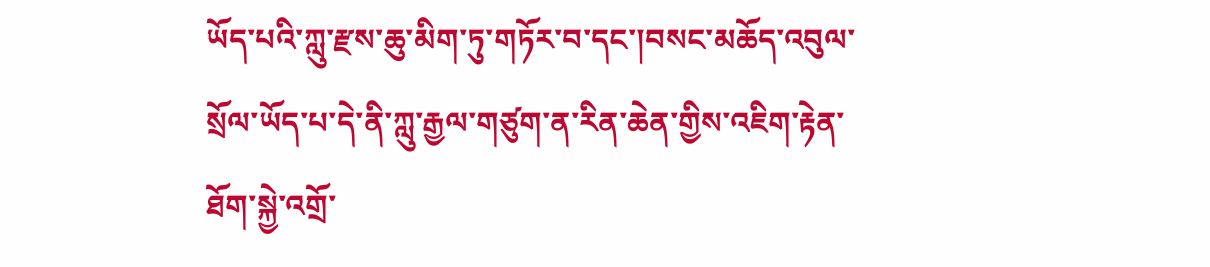ཡོད་པའི་ཀླུ་རྫས་ཆུ་མིག་ཏུ་གཏོར་བ་དང་།བསང་མཆོད་འབུལ་སྲོལ་ཡོད་པ་དེ་ནི་ཀླུ་རྒྱལ་གཙུག་ན་རིན་ཆེན་གྱིས་འཇིག་རྟེན་ཐོག་སྐྱེ་འགྲོ་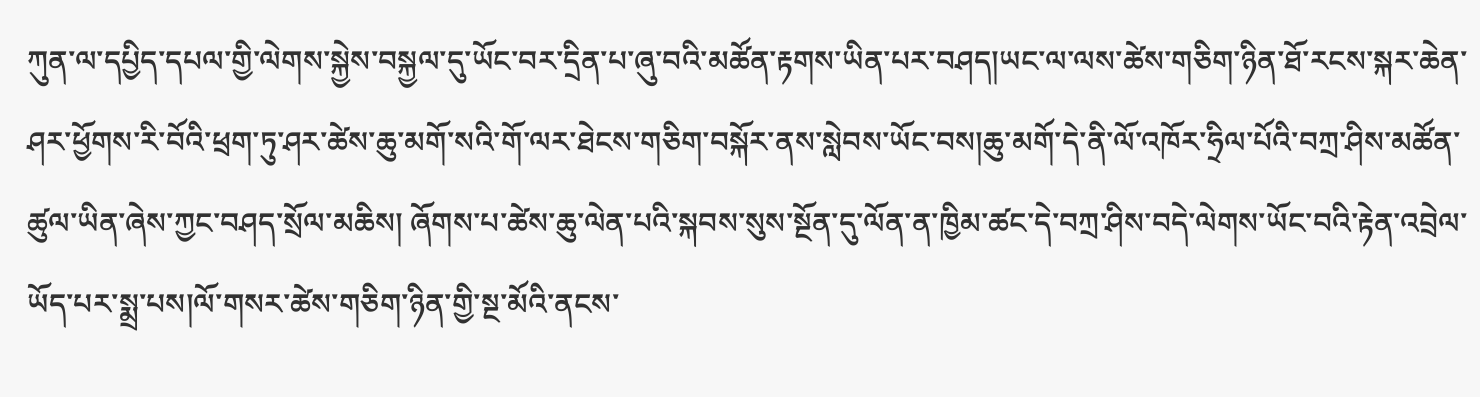ཀུན་ལ་དཔྱིད་དཔལ་གྱི་ལེགས་སྐྱེས་བསྐྱལ་དུ་ཡོང་བར་དྲིན་པ་ཞུ་བའི་མཚོན་རྟགས་ཡིན་པར་བཤད།ཡང་ལ་ལས་ཚེས་གཅིག་ཉིན་ཐོ་རངས་སྐར་ཆེན་ཤར་ཕྱོགས་རི་བོའི་ཕྲག་ཏུ་ཤར་ཚེས་ཆུ་མགོ་སའི་གོ་ལར་ཐེངས་གཅིག་བསྐོར་ནས་སླེབས་ཡོང་བས།ཆུ་མགོ་དེ་ནི་ལོ་འཁོར་ཧྲིལ་པོའི་བཀྲ་ཤིས་མཚོན་ཚུལ་ཡིན་ཞེས་ཀྱང་བཤད་སྲོལ་མཆིས། ཞོགས་པ་ཚེས་ཆུ་ལེན་པའི་སྐབས་སུས་སྔོན་དུ་ལོན་ན་ཁྱིམ་ཚང་དེ་བཀྲ་ཤིས་བདེ་ལེགས་ཡོང་བའི་རྟེན་འབྲེལ་ཡོད་པར་སྨྲ་པས།ལོ་གསར་ཚེས་གཅིག་ཉིན་གྱི་སྔ་མོའི་ནངས་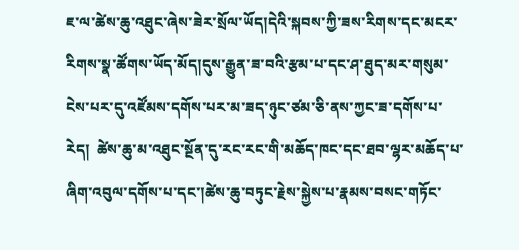ཇ་ལ་ཚེས་ཆུ་འཐུང་ཞེས་ཟེར་སྲོལ་ཡོད།དེའི་སྐབས་ཀྱི་ཟས་རིགས་དང་མངར་རིགས་སྣ་ཚོགས་ཡོད་མོད།དུས་རྒྱུན་ཟ་བའི་རྩམ་པ་དང་ཤ་ཐུད་མར་གསུམ་ངེས་པར་དུ་འཛོམས་དགོས་པར་མ་ཟད་ཉུང་ཙམ་ཅི་ནས་ཀྱང་ཟ་དགོས་པ་རེད།  ཚེས་ཆུ་མ་འཐུང་སྔོན་དུ་རང་རང་གི་མཆོད་ཁང་དང་ཐབ་ལྷར་མཆོད་པ་ཞིག་འབུལ་དགོས་པ་དང་།ཚེས་ཆུ་བཏུང་རྗེས་སྐྱེས་པ་རྣམས་བསང་གཏོང་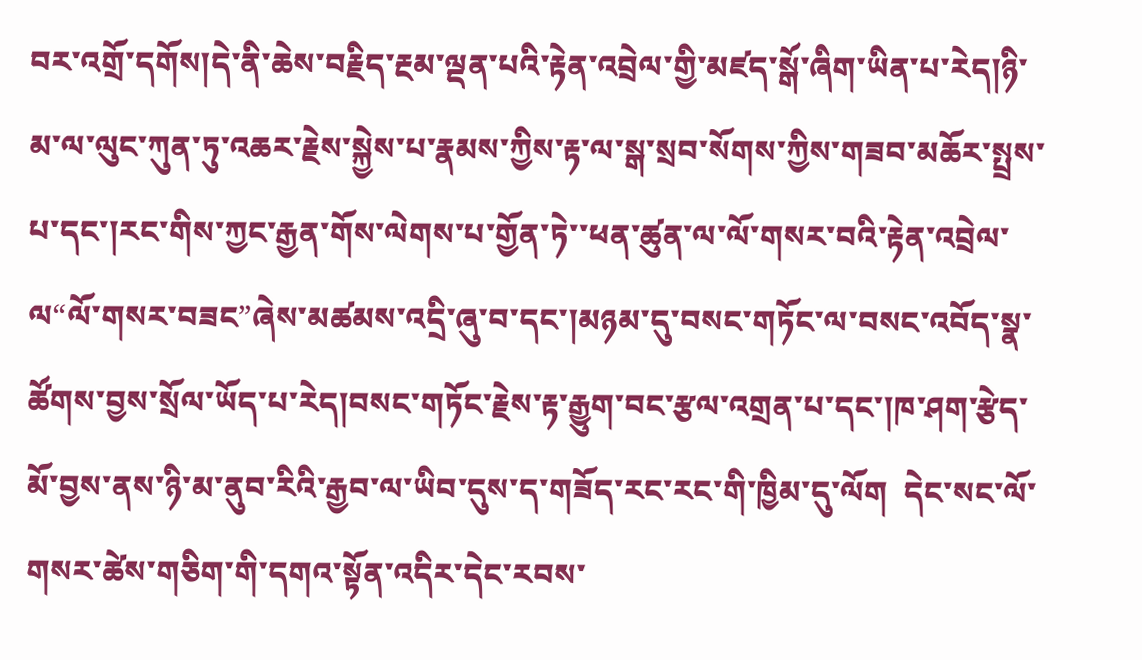བར་འགྲོ་དགོས།དེ་ནི་ཆེས་བརྗིད་རྔམ་ལྡན་པའི་རྟེན་འབྲེལ་གྱི་མཛད་སྒོ་ཞིག་ཡིན་པ་རེད།ཉི་མ་ལ་ལུང་ཀུན་ཏུ་འཆར་རྗེས་སྐྱེས་པ་རྣམས་ཀྱིས་རྟ་ལ་སྒ་སྲབ་སོགས་ཀྱིས་གཟབ་མཆོར་སྤྲས་པ་དང་།རང་གིས་ཀྱང་རྒྱན་གོས་ལེགས་པ་གྱོན་ཏེ་་ཕན་ཚུན་ལ་ལོ་གསར་བའི་རྟེན་འབྲེལ་ལ“ལོ་གསར་བཟང”ཞེས་མཚམས་འདྲི་ཞུ་བ་དང་།མཉམ་དུ་བསང་གཏོང་ལ་བསང་འབོད་སྣ་ཚོགས་བྱས་སྲོལ་ཡོད་པ་རེད།བསང་གཏོང་རྗེས་རྟ་རྒྱུག་བང་རྩལ་འགྲན་པ་དང་།ཁ་ཤག་རྩེད་མོ་བྱས་ནས་ཉི་མ་ནུབ་རིའི་རྒྱབ་ལ་ཡིབ་དུས་ད་གཟོད་རང་རང་གི་ཁྱིམ་དུ་ལོག  དེང་སང་ལོ་གསར་ཚེས་གཅིག་གི་དགའ་སྟོན་འདིར་དེང་རབས་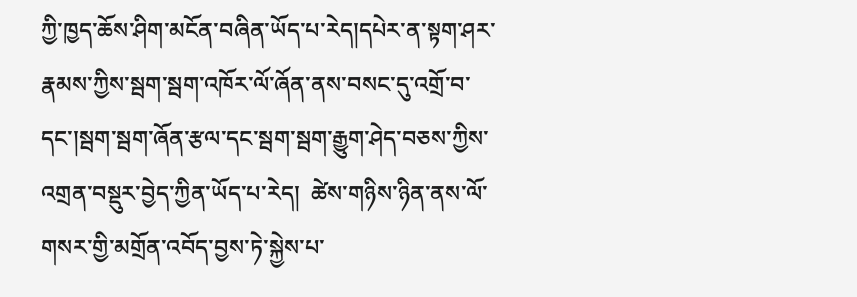ཀྱི་ཁྱད་ཆོས་ཤིག་མངོན་བཞིན་ཡོད་པ་རེད།དཔེར་ན་སྟག་ཤར་རྣམས་ཀྱིས་སྦག་སྦག་འཁོར་ལོ་ཞོན་ནས་བསང་དུ་འགྲོ་བ་དང་།སྦག་སྦག་ཞོན་རྩལ་དང་སྦག་སྦག་རྒྱུག་ཤེད་བཅས་ཀྱིས་འགྲན་བསྡུར་བྱེད་ཀྱིན་ཡོད་པ་རེད།  ཚེས་གཉིས་ཉིན་ནས་ལོ་གསར་གྱི་མགྲོན་འབོད་བྱས་ཏེ་སྐྱེས་པ་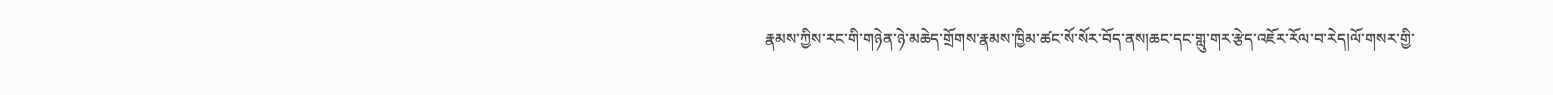རྣམས་ཀྱིས་རང་གི་གཉེན་ཉེ་མཆེད་གྲོགས་རྣམས་ཁྱིམ་ཚང་སོ་སོར་བོད་ནས།ཆང་དང་གླུ་གར་རྩེད་འཇོར་རོལ་བ་རེད།ལོ་གསར་གྱི་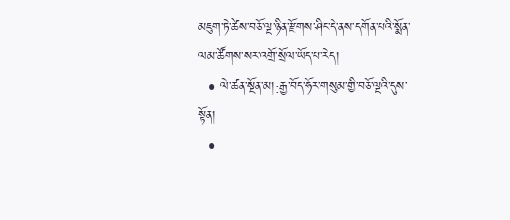མཇུག་ཏེ་ཚེས་བཅོ་ལྔ་ཉིན་རྫོགས་ཤིང་དེ་ནས་དགོན་པའི་སྨོན་ལམ་ཚོགས་སར་འགྲོ་སྲོལ་ཡོད་པ་རེད།
  • ལེ་ཚན་སྔོན་མ།:རྒྱ་བོད་ཧོར་གསུམ་གྱི་བཅོ་ལྔའི་དུས་སྟོན།
  •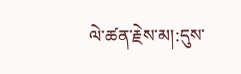ལེ་ཚན་རྗེས་མ།:དུས་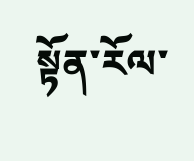སྟོན་རོལ་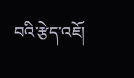བའི་རྩེད་འཇོ།